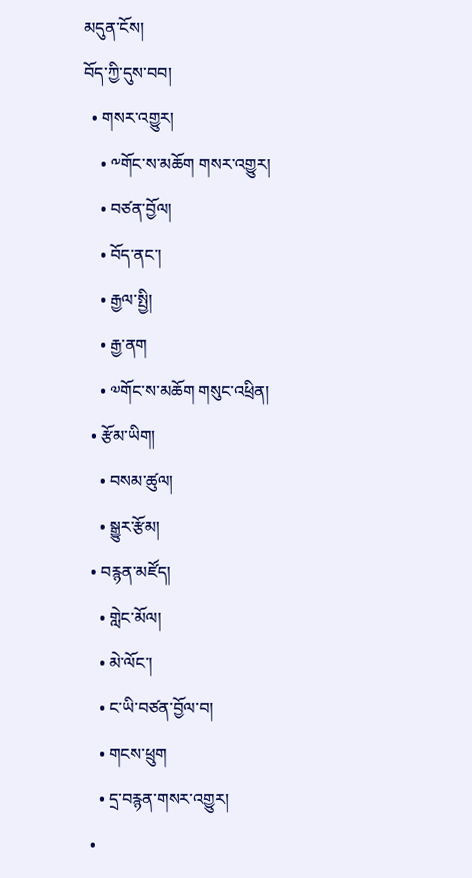མདུན་ངོས།
བོད་ཀྱི་དུས་བབ།
  • གསར་འགྱུར།
    • ༸གོང་ས་མཆོག གསར་འགྱུར།
    • བཙན་བྱོལ།
    • བོད་ནང་།
    • རྒྱལ་སྤྱི།
    • རྒྱ་ནག
    • ༧གོང་ས་མཆོག གསུང་འཕྲིན།
  • རྩོམ་ཡིག།
    • བསམ་ཚུལ།
    • སྒྱུར་རྩོམ།
  • བརྙན་མཛོད།
    • གླེང་མོལ།
    • མེ་ལོང་།
    • ང་ཡི་བཙན་བྱོལ་བ།
    • གངས་ཕྲུག
    • དྲ་བརྙན་གསར་འགྱུར།
  •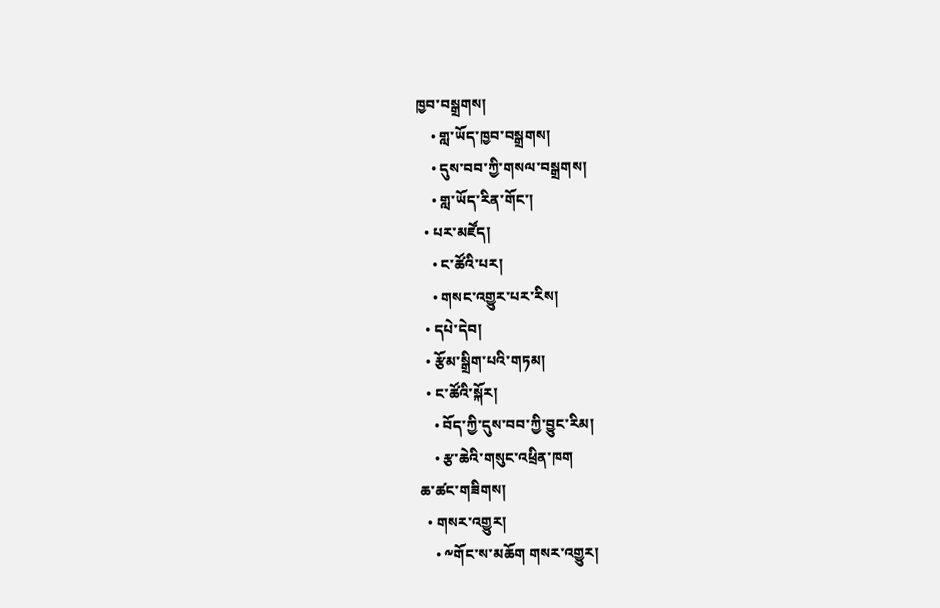ཁྱབ་བསྒྲགས།
    • གླ་ཡོད་ཁྱབ་བསྒྲགས།
    • དུས་བབ་ཀྱི་གསལ་བསྒྲགས།
    • གླ་ཡོད་རིན་གོང་།
  • པར་མཛོད།
    • ང་ཚོའི་པར།
    • གསང་འགྱུར་པར་རིས།
  • དཔེ་དེབ།
  • རྩོམ་སྒྲིག་པའི་གཏམ།
  • ང་ཚོའི་སྐོར།
    • བོད་ཀྱི་དུས་བབ་ཀྱི་བྱུང་རིམ།
    • རྩ་ཆེའི་གསུང་འཕྲིན་ཁག
ཆ་ཚང་གཟིགས།
  • གསར་འགྱུར།
    • ༸གོང་ས་མཆོག གསར་འགྱུར།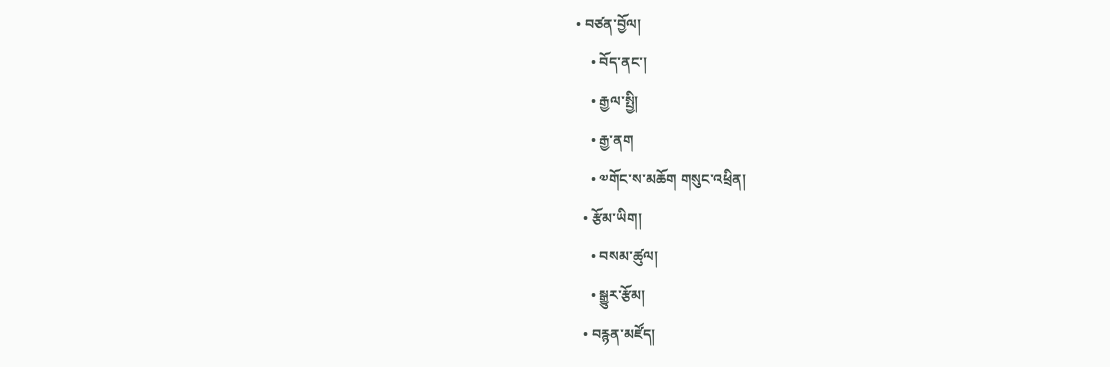• བཙན་བྱོལ།
    • བོད་ནང་།
    • རྒྱལ་སྤྱི།
    • རྒྱ་ནག
    • ༧གོང་ས་མཆོག གསུང་འཕྲིན།
  • རྩོམ་ཡིག།
    • བསམ་ཚུལ།
    • སྒྱུར་རྩོམ།
  • བརྙན་མཛོད།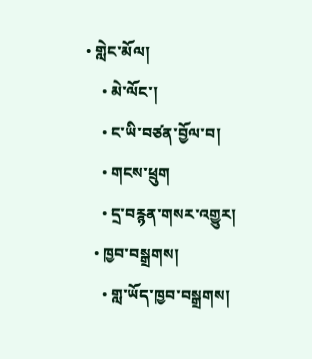• གླེང་མོལ།
    • མེ་ལོང་།
    • ང་ཡི་བཙན་བྱོལ་བ།
    • གངས་ཕྲུག
    • དྲ་བརྙན་གསར་འགྱུར།
  • ཁྱབ་བསྒྲགས།
    • གླ་ཡོད་ཁྱབ་བསྒྲགས།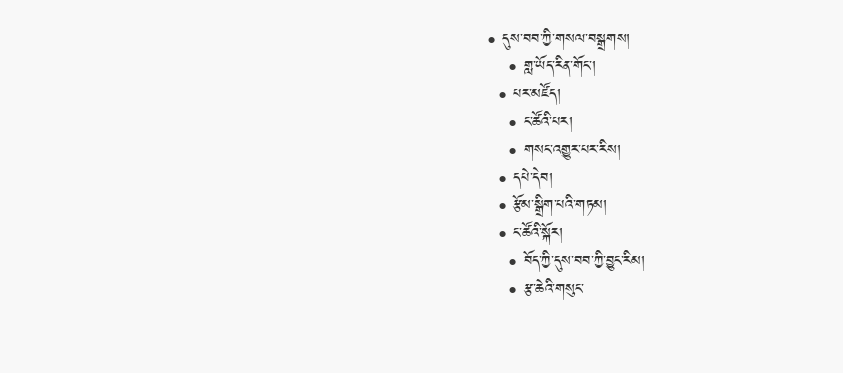• དུས་བབ་ཀྱི་གསལ་བསྒྲགས།
    • གླ་ཡོད་རིན་གོང་།
  • པར་མཛོད།
    • ང་ཚོའི་པར།
    • གསང་འགྱུར་པར་རིས།
  • དཔེ་དེབ།
  • རྩོམ་སྒྲིག་པའི་གཏམ།
  • ང་ཚོའི་སྐོར།
    • བོད་ཀྱི་དུས་བབ་ཀྱི་བྱུང་རིམ།
    • རྩ་ཆེའི་གསུང་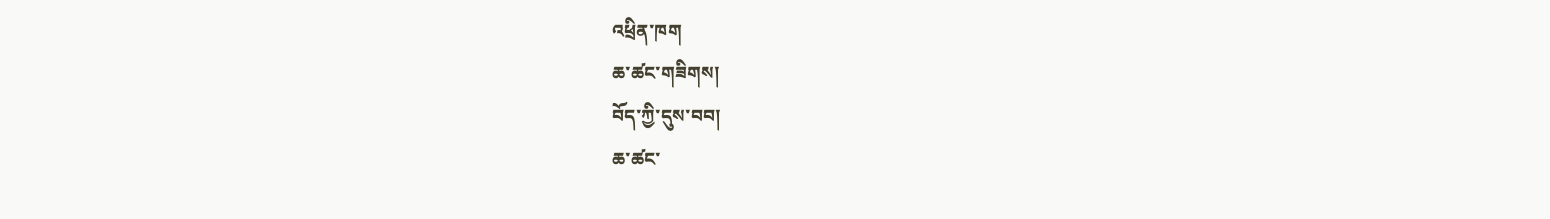འཕྲིན་ཁག
ཆ་ཚང་གཟིགས།
བོད་ཀྱི་དུས་བབ།
ཆ་ཚང་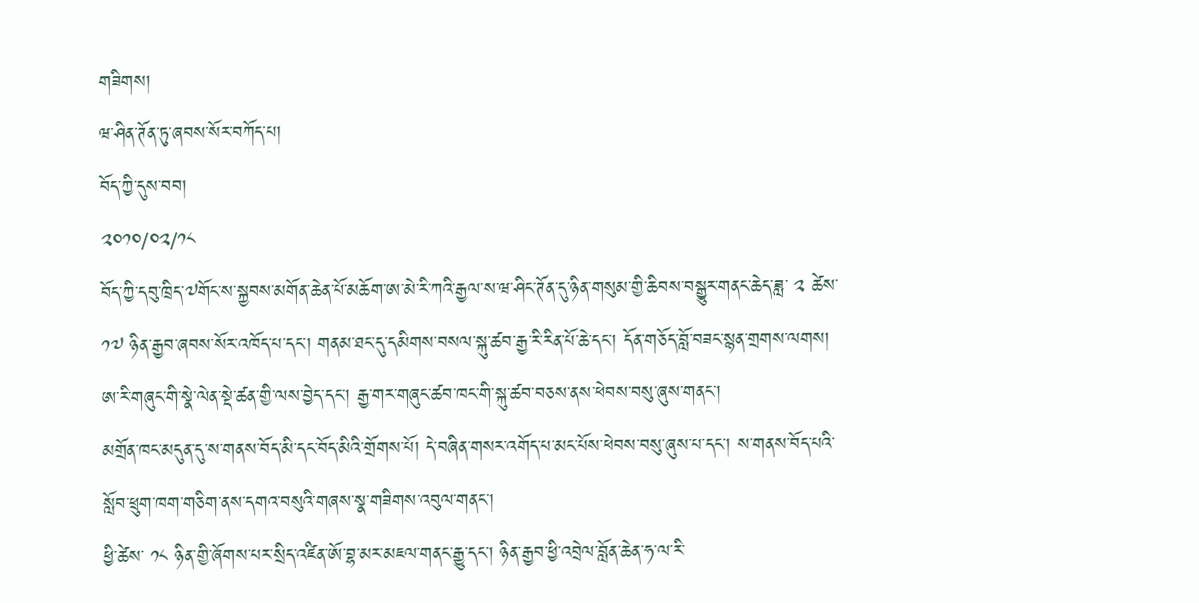གཟིགས།
ཝ་ཤིན་ཊོན་ཏུ་ཞབས་སོར་བཀོད་པ།
བོད་ཀྱི་དུས་བབ།
༢༠༡༠/༠༢/༡༨
བོད་ཀྱི་དབུ་ཁྲིད་༧གོང་ས་སྐྱབས་མགོན་ཆེན་པོ་མཆོག་ཨ་མེ་རི་ཀའི་རྒྱལ་ས་ཝ་ཤིང་ཊོན་དུ་ཉིན་གསུམ་གྱི་ཆིབས་བསྒྱུར་གནང་ཆེད་ཟླ་ ༢ ཚེས་ ༡༧ ཉིན་རྒྱབ་ཞབས་སོར་འཁོད་པ་དང་། གནམ་ཐང་དུ་དམིགས་བསལ་སྐུ་ཚབ་རྒྱ་རི་རིན་པོ་ཆེ་དང་། དོན་གཅོད་བློ་བཟང་སྙན་གྲགས་ལགས། ཨ་རི་གཞུང་གི་སྣེ་ལེན་སྡེ་ཚན་གྱི་ལས་བྱེད་དང་། རྒྱ་གར་གཞུང་ཚབ་ཁང་གི་སྐུ་ཚབ་བཅས་ནས་ཕེབས་བསུ་ཞུས་གནང་།
མགྲོན་ཁང་མདུན་དུ་ས་གནས་བོད་མི་དང་བོད་མིའི་གྲོགས་པོ། དེ་བཞིན་གསར་འགོད་པ་མང་པོས་ཕེབས་བསུ་ཞུས་པ་དང་། ས་གནས་བོད་པའི་སློབ་ཕྲུག་ཁག་གཅིག་ནས་དགའ་བསུའི་གཞས་སྣ་གཟིགས་འབུལ་གནང་།
ཕྱི་ཚེས་ ༡༨ ཉིན་གྱི་ཞོགས་པར་སྲིད་འཛིན་ཨོ་བྷ་མར་མཇལ་གནང་རྒྱུ་དང་། ཉིན་རྒྱབ་ཕྱི་འབྲེལ་བློན་ཆེན་ཧ་ལ་རི་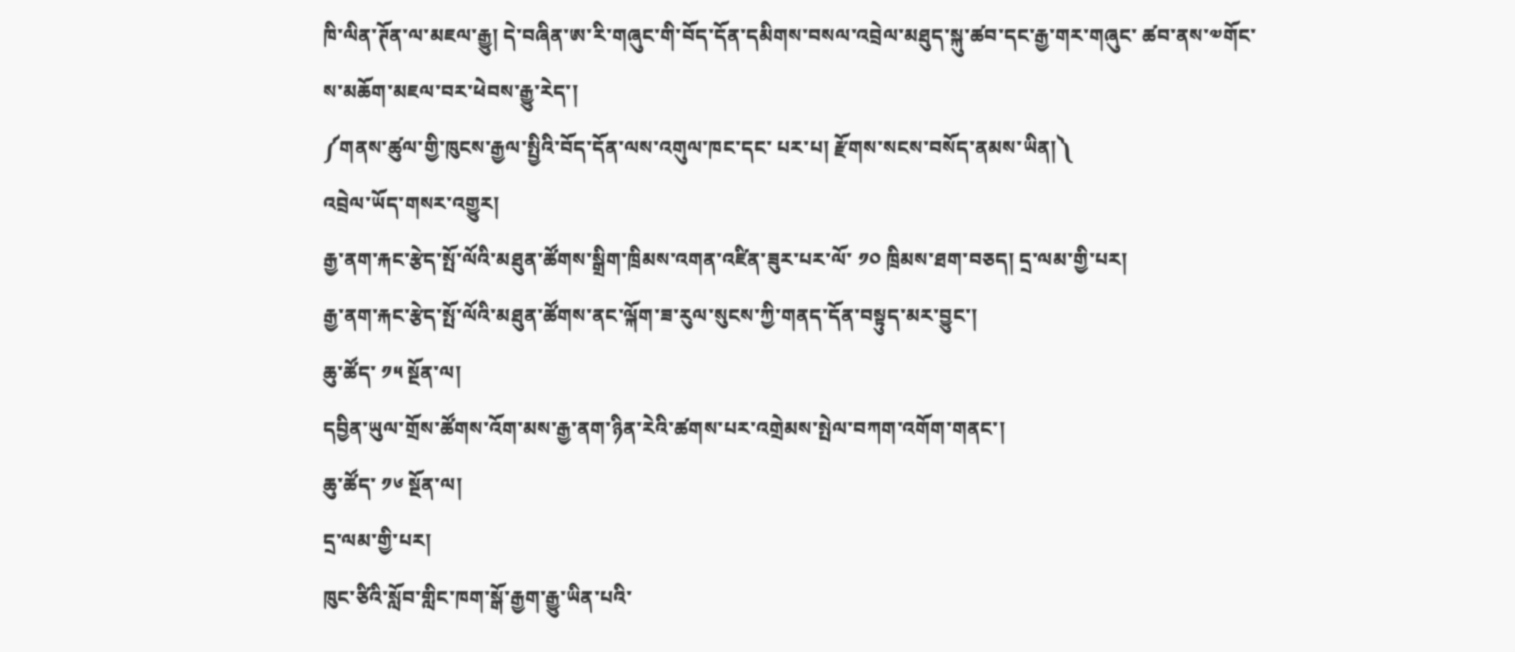ཁི་ལིན་ཊོན་ལ་མཇལ་རྒྱུ། དེ་བཞིན་ཨ་རི་གཞུང་གི་བོད་དོན་དམིགས་བསལ་འབྲེལ་མཐུད་སྐུ་ཚབ་དང་རྒྱ་གར་གཞུང་ ཚབ་ནས་༧གོང་ས་མཆོག་མཇལ་བར་ཕེབས་རྒྱུ་རེད་།
༼གནས་ཚུལ་གྱི་ཁུངས་རྒྱལ་སྤྱིའི་བོད་དོན་ལས་འགུལ་ཁང་དང་ པར་པ། རྫོགས་སངས་བསོད་ནམས་ཡིན།༽
འབྲེལ་ཡོད་གསར་འགྱུར།
རྒྱ་ནག་རྐང་རྩེད་སྤོ་ལོའི་མཐུན་ཚོགས་སྒྲིག་ཁྲིམས་འགན་འཛིན་ཟུར་པར་ལོ་ ༡༠ ཁྲིམས་ཐག་བཅད། དྲ་ལམ་གྱི་པར།
རྒྱ་ནག་རྐང་རྩེད་སྤོ་ལོའི་མཐུན་ཚོགས་ནང་ལྐོག་ཟ་རུལ་སུངས་ཀྱི་གནད་དོན་བསྟུད་མར་བྱུང་།
ཆུ་ཚོད་ ༡༥ སྔོན་ལ།
དབྱིན་ཡུལ་གྲོས་ཚོགས་འོག་མས་རྒྱ་ནག་ཉིན་རེའི་ཚགས་པར་འགྲེམས་སྤེལ་བཀག་འགོག་གནང་།
ཆུ་ཚོད་ ༡༦ སྔོན་ལ།
དྲ་ལམ་གྱི་པར།
ཁུང་ཙིའི་སློབ་གླིང་ཁག་སྒོ་རྒྱག་རྒྱུ་ཡིན་པའི་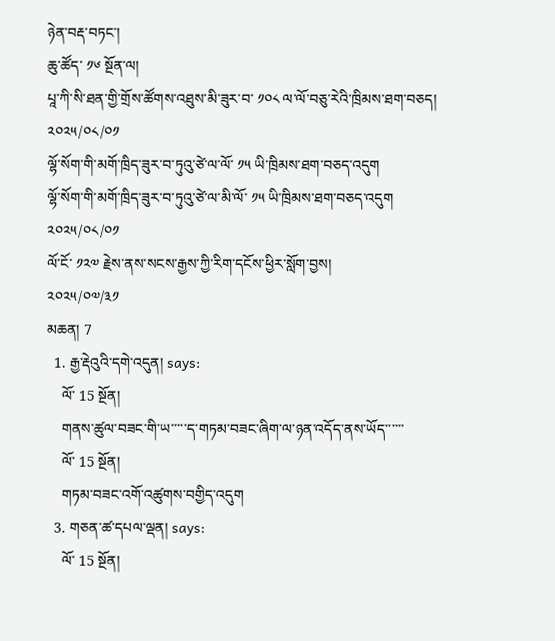ཉེན་བརྡ་བཏང་།
ཆུ་ཚོད་ ༡༦ སྔོན་ལ།
པཱ་ཀི་སི་ཐན་གྱི་གྲོས་ཚོགས་འཐུས་མི་ཟུར་བ་ ༡༠༨ ལ་ལོ་བཅུ་རེའི་ཁྲིམས་ཐག་བཅད།
༢༠༢༥/༠༨/༠༡
ལྷོ་སོག་གི་མགོ་ཁྲིད་ཟུར་བ་ཏུའུ་ཙེ་ལ་ལོ་ ༡༥ ཡི་ཁྲིམས་ཐག་བཅད་འདུག
ལྷོ་སོག་གི་མགོ་ཁྲིད་ཟུར་བ་ཏུའུ་ཙེ་ལ་མི་ལོ་ ༡༥ ཡི་ཁྲིམས་ཐག་བཅད་འདུག
༢༠༢༥/༠༨/༠༡
ལོ་ངོ་ ༡༢༧ རྗེས་ནས་སངས་རྒྱས་ཀྱི་རིག་དངོས་ཕྱིར་སློག་བྱས།
༢༠༢༥/༠༧/༣༡
མཆན། 7
  1. རྒྱ་རྡེའུའི་དགེ་འདུན། says:
    ལོ་ 15 སྔོན།
    གནས་ཚུལ་བཟང་གི་ཡ་་་་་ད་གཏམ་བཟང་ཞིག་ལ་ཉན་འདོད་ནས་ཡོད་་་་་་
    ལོ་ 15 སྔོན།
    གཏམ་བཟང་འགོ་འཚུགས་བགྱིད་འདུག
  3. གཅན་ཚ་དཔལ་ལྡན། says:
    ལོ་ 15 སྔོན།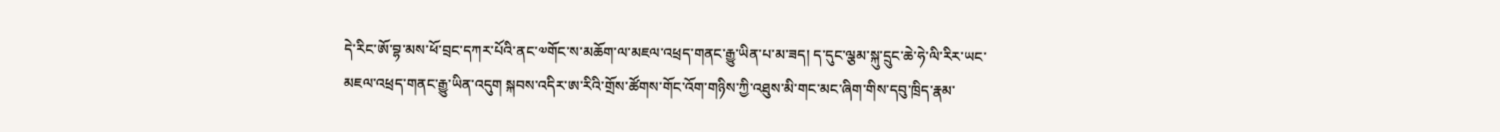དེ་རིང་ཨོ་བྷ་མས་ཕོ་བྲང་དཀར་པོའི་ནང་༧གོང་ས་མཆོག་ལ་མཇལ་འཕྲད་གནང་རྒྱུ་ཡིན་པ་མ་ཟད། ད་དུང་ལྕམ་སྐུ་དྲུང་ཆེ་ཧེ་ལི་རིར་ཡང་མཇལ་འཕྲད་གནང་རྒྱུ་ཡིན་འདུག སྐབས་འདིར་ཨ་རིའི་གྲོས་ཚོགས་གོང་འོག་གཉིས་ཀྱི་འཐུས་མི་གང་མང་ཞིག་གིས་དབུ་ཁྲིད་རྣམ་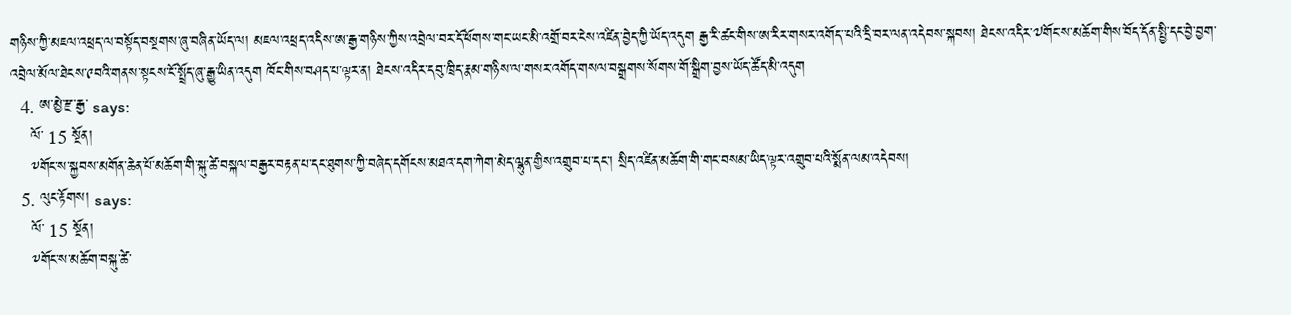གཉིས་ཀྱི་མཇལ་འཕྲད་ལ་བསྟོད་བསྔགས་ཞུ་བཞིན་ཡོད་ལ། མཇལ་འཕྲད་འདིས་ཨ་རྒྱ་གཉིས་ཀྱིས་འབྲེལ་བར་དོ་ཕོགས་གང་ཡང་མི་འགྲོ་བར་ངེས་འཛིན་བྱེད་ཀྱི་ཡོད་འདུག རྒྱ་རི་ཚང་གིས་ཨ་རིར་གསར་འགོད་་པའི་དྲི་བར་ལན་འདེབས་སྐབས། ཐེངས་འདིར་༧གོང་ས་མཆོག་གིས་བོད་དོན་སྤྱི་དང་བྱེ་བྱག་འབྲེལ་མོལ་ཐེངས་༩བའི་གནས་སྟངས་ངོ་སྤྲོད་ཞུ་རྒྱུ་ཡིན་འདུག ཁོང་གིས་བཤད་པ་ལྟར་ན། ཐེངས་འདིར་དབུ་ཁྲིད་རྣམ་གཉིས་ལ་གསར་འགོད་གསལ་བསྒྲགས་སོགས་གོ་སྒྲིག་བྱས་ཡོད་ཚོད་མི་འདུག
  4. ཨ་མྱེ་རྫ་རྒྱ་ says:
    ལོ་ 15 སྔོན།
    ༸གོང་ས་སྐྱབས་མགོན་ཆེན་པོ་མཆོག་གི་སྐུ་ཚེ་བསྐལ་བརྒྱར་བརྟན་པ་དང་ཐུགས་ཀྱི་བཞེད་དགོངས་མཐའ་དག་ཀེག་མེད་ལྷུན་གྱིས་འགྲུབ་པ་དང་། སྲིད་འཛིན་མཆོག་གི་གང་བསམ་ཡིད་ལྟར་འགྲུབ་པའི་སྨོན་ལམ་འདེབས།
  5. ལུང་རྟོགས། says:
    ལོ་ 15 སྔོན།
    ༸གོང་ས་མཆོག་བསྐུ་ཚེ་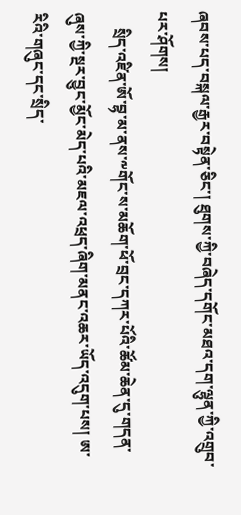ཞབས་པད་བསྐལ་རྒྱར་བསྟེན་ཅིང་། ཐུགས་ཀྱི་བཞེད་དགོང་མཐའ་དག་ལྷུན་ཀྱི་འགྲུབ་པར་ཤོགས།
    སྲིད་འཛིན་ཨོ་བྷ་མ་ནས་༸གོང་ས་མཆོག་ཕོ་བྲང་དཀར་པོའི་ཚོམ་ཆེན་དུ་གདན་ཞུས་ཀྱི་སྔར་བྱུང་མྱོང་མེད་པའི་མཇལ་འཕྲད་ཞིག་མནང་འཆར་ཡོད་འདུག་པས། ཨ་རིའི་གཞུང་དང་སྲིད་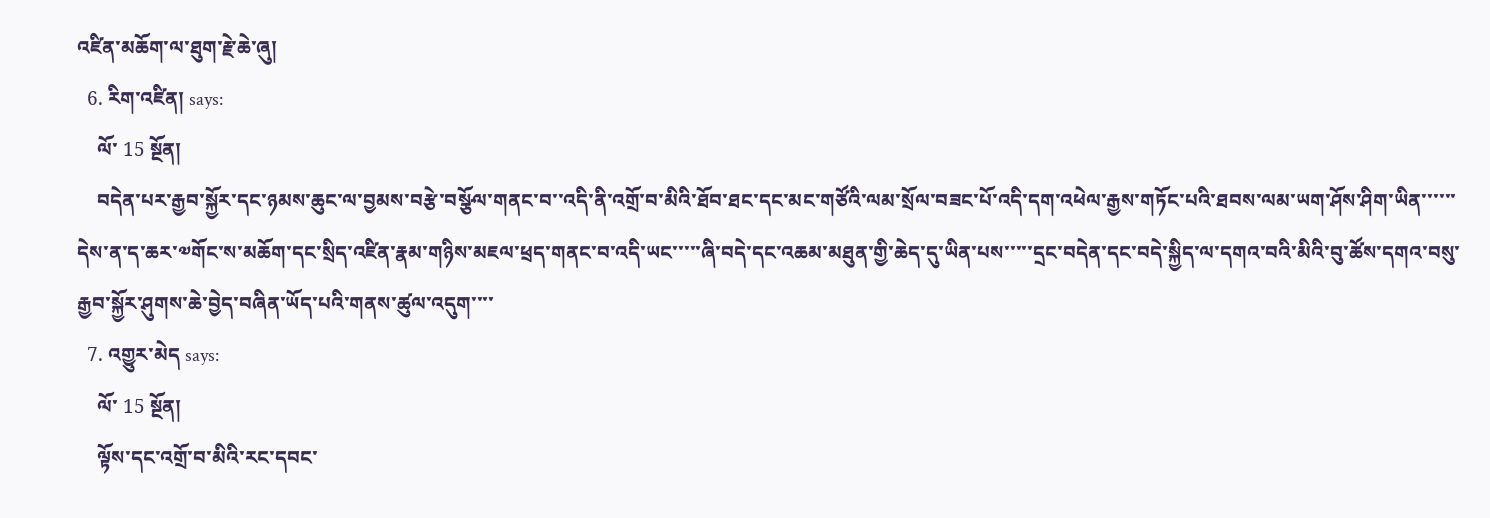འཛིན་མཆོག་ལ་ཐུག་རྗེ་ཆེ་ཞུ།
  6. རིག་འཛིན། says:
    ལོ་ 15 སྔོན།
    བདེན་པར་རྒྱབ་སྐྱོར་དང་ཉམས་ཆུང་ལ་བྱམས་བརྩེ་བསྩོལ་གནང་བ་་འདི་ནི་འགྲོ་བ་མིའི་ཐོབ་ཐང་དང་མང་གཙོའི་ལམ་སྲོལ་བཟང་པོ་འདི་དག་འཕེལ་རྒྱས་གཏོང་པའི་ཐབས་ལམ་ཡག་ཤོས་ཤིག་ཡིན་་་་་་དེས་ན་ད་ཆར་༧གོང་ས་མཆོག་དང་སྲིད་འཛིན་རྣམ་གཉིས་མཇལ་ཕྲད་གནང་བ་འདི་ཡང་་་་་ཞི་བདེ་དང་འཆམ་མཐུན་གྱི་ཆེད་དུ་ཡིན་པས་་་་་དྲང་བདེན་དང་བདེ་སྐྱིད་ལ་དགའ་བའི་མིའི་བུ་ཚོས་དགའ་བསུ་རྒྱབ་སྐྱོར་ཤུགས་ཆེ་བྱེད་བཞིན་ཡོད་པའི་གནས་ཚུལ་འདུག་་་་
  7. འགྱུར་མེད says:
    ལོ་ 15 སྔོན།
    ལྟོས་དང་འགྲོ་བ་མིའི་རང་དབང་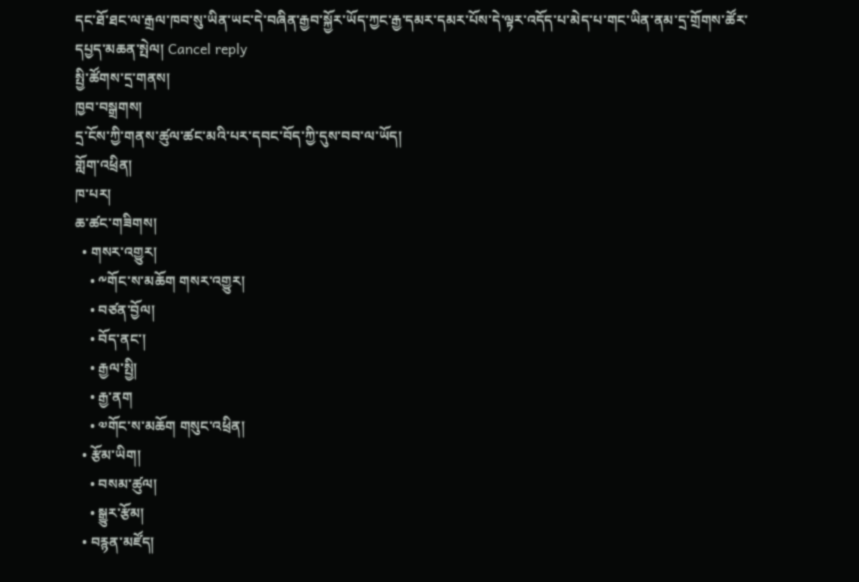དང་ཐོ་ཐང་ལ་རྒྲལ་ཁབ་སུ་ཡིན་ཡང་དེ་བཞིན་རྒྱབ་སྐྱོར་ཡོད་ཀྱང་རྒྱ་དམར་དམར་པོས་དེ་ལྟར་འདོད་པ་མེད་པ་གང་ཡིན་ནམ་དྲ་གྲོགས་ཚོར་
དཔྱད་མཆན་སྤེལ། Cancel reply
སྤྱི་ཚོགས་དྲ་གནས།
ཁྱབ་བསྒྲགས།
དྲ་ངོས་ཀྱི་གནས་ཚུལ་ཚང་མའི་པར་དབང་བོད་ཀྱི་དུས་བབ་ལ་ཡོད།
གློག་འཕྲིན།
ཁ་པར།
ཆ་ཚང་གཟིགས།
  • གསར་འགྱུར།
    • ༸གོང་ས་མཆོག གསར་འགྱུར།
    • བཙན་བྱོལ།
    • བོད་ནང་།
    • རྒྱལ་སྤྱི།
    • རྒྱ་ནག
    • ༧གོང་ས་མཆོག གསུང་འཕྲིན།
  • རྩོམ་ཡིག།
    • བསམ་ཚུལ།
    • སྒྱུར་རྩོམ།
  • བརྙན་མཛོད།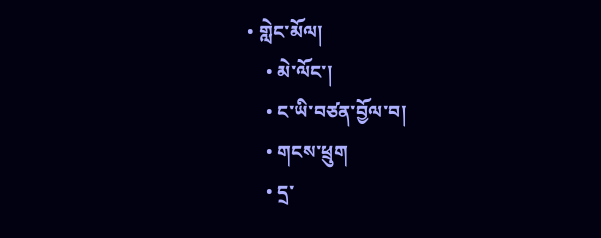• གླེང་མོལ།
    • མེ་ལོང་།
    • ང་ཡི་བཙན་བྱོལ་བ།
    • གངས་ཕྲུག
    • དྲ་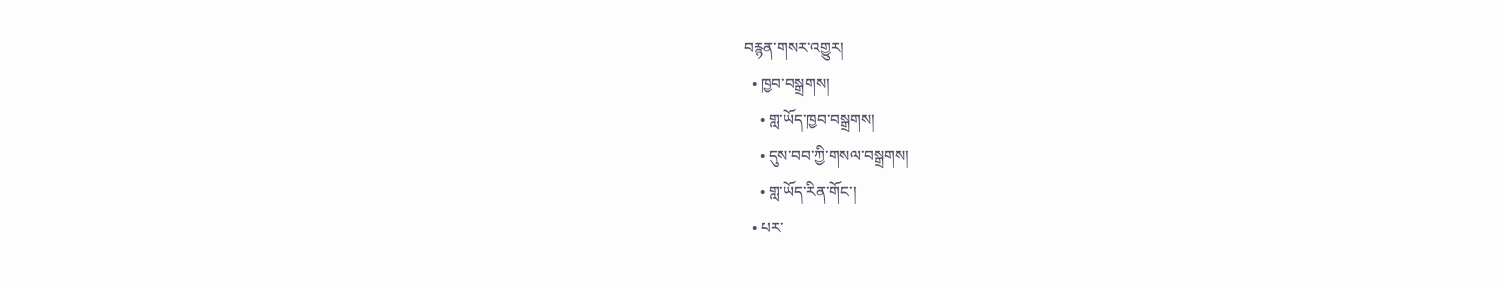བརྙན་གསར་འགྱུར།
  • ཁྱབ་བསྒྲགས།
    • གླ་ཡོད་ཁྱབ་བསྒྲགས།
    • དུས་བབ་ཀྱི་གསལ་བསྒྲགས།
    • གླ་ཡོད་རིན་གོང་།
  • པར་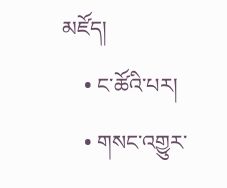མཛོད།
    • ང་ཚོའི་པར།
    • གསང་འགྱུར་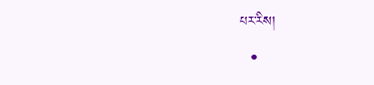པར་རིས།
  •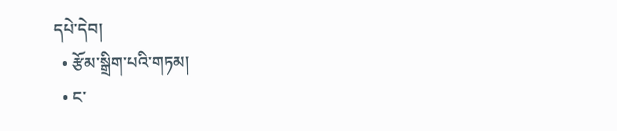དཔེ་དེབ།
  • རྩོམ་སྒྲིག་པའི་གཏམ།
  • ང་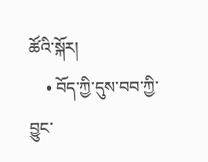ཚོའི་སྐོར།
    • བོད་ཀྱི་དུས་བབ་ཀྱི་བྱུང་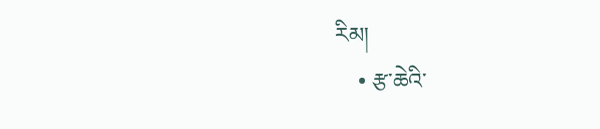རིམ།
    • རྩ་ཆེའི་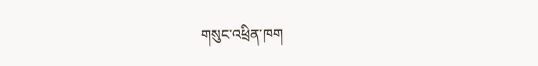གསུང་འཕྲིན་ཁག